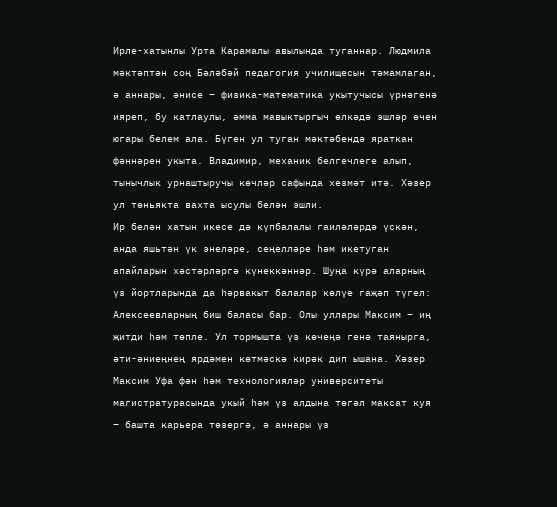Ирле-хатынлы Урта Карамалы авылында туганнар. Людмила мәктәптән соң Бәләбәй педагогия училищесын тәмамлаган, ә аннары, әнисе – физика-математика укытучысы үрнәгенә ияреп, бу катлаулы, әмма мавыктыргыч өлкәдә эшләр өчен югары белем ала. Бүген ул туган мәктәбендә яраткан фәннәрен укыта. Владимир, механик белгечлеге алып, тынычлык урнаштыручы көчләр сафында хезмәт итә. Хәзер ул төньякта вахта ысулы белән эшли.
Ир белән хатын икесе дә күпбалалы гаиләләрдә үскән, анда яшьтән үк энеләре, сеңелләре һәм икетуган апайларын хәстәрләргә күнеккәннәр. Шуңа күрә аларның үз йортларында да һәрвакыт балалар көлүе гаҗәп түгел: Алексеевларның биш баласы бар. Олы уллары Максим – иң җитди һәм төпле. Ул тормышта үз көчеңә генә таянырга, әти-әниеңнең ярдәмен көтмәскә кирәк дип ышана. Хәзер Максим Уфа фән һәм технологияләр университеты магистратурасында укый һәм үз алдына төгәл максат куя – башта карьера төзергә, ә аннары үз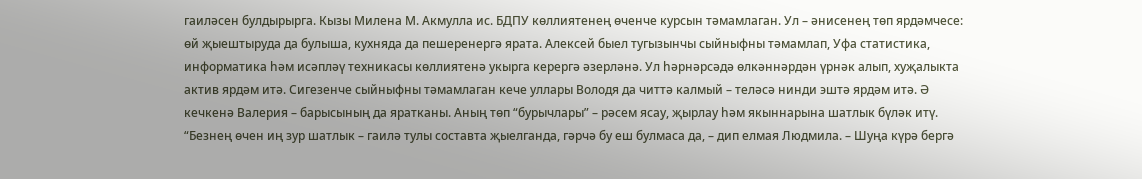гаиләсен булдырырга. Кызы Милена М. Акмулла ис. БДПУ көллиятенең өченче курсын тәмамлаган. Ул – әнисенең төп ярдәмчесе: өй җыештыруда да булыша, кухняда да пешеренергә ярата. Алексей быел тугызынчы сыйныфны тәмамлап, Уфа статистика, информатика һәм исәпләү техникасы көллиятенә укырга керергә әзерләнә. Ул һәрнәрсәдә өлкәннәрдән үрнәк алып, хуҗалыкта актив ярдәм итә. Сигезенче сыйныфны тәмамлаган кече уллары Володя да читтә калмый – теләсә нинди эштә ярдәм итә. Ә кечкенә Валерия – барысының да яратканы. Аның төп “бурычлары” – рәсем ясау, җырлау һәм якыннарына шатлык бүләк итү.
“Безнең өчен иң зур шатлык – гаилә тулы составта җыелганда, гәрчә бу еш булмаса да, – дип елмая Людмила. – Шуңа күрә бергә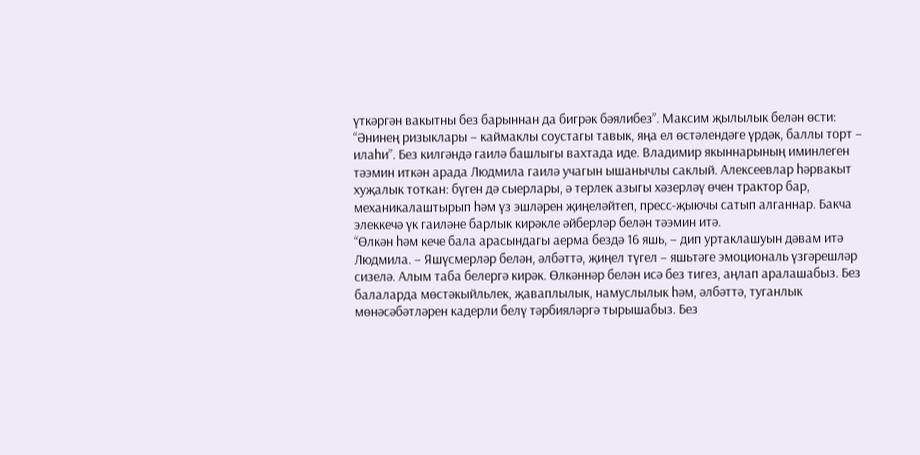үткәргән вакытны без барыннан да бигрәк бәялибез”. Максим җылылык белән өсти: “Әнинең ризыклары – каймаклы соустагы тавык, яңа ел өстәлендәге үрдәк, баллы торт – илаһи”. Без килгәндә гаилә башлыгы вахтада иде. Владимир якыннарының иминлеген тәэмин иткән арада Людмила гаилә учагын ышанычлы саклый. Алексеевлар һәрвакыт хуҗалык тоткан: бүген дә сыерлары, ә терлек азыгы хәзерләү өчен трактор бар, механикалаштырып һәм үз эшләрен җиңеләйтеп, пресс-җыючы сатып алганнар. Бакча элеккечә үк гаиләне барлык кирәкле әйберләр белән тәэмин итә.
“Өлкән һәм кече бала арасындагы аерма бездә 16 яшь, – дип уртаклашуын дәвам итә Людмила. – Яшүсмерләр белән, әлбәттә, җиңел түгел – яшьтәге эмоциональ үзгәрешләр сизелә. Алым таба белергә кирәк. Өлкәннәр белән исә без тигез, аңлап аралашабыз. Без балаларда мөстәкыйльлек, җаваплылык, намуслылык һәм, әлбәттә, туганлык мөнәсәбәтләрен кадерли белү тәрбияләргә тырышабыз. Без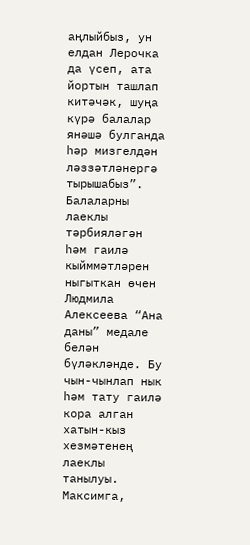аңлыйбыз, ун елдан Лерочка да үсеп, ата йортын ташлап китәчәк, шуңа күрә балалар янәшә булганда һәр мизгелдән ләззәтләнергә тырышабыз”.
Балаларны лаеклы тәрбияләгән һәм гаилә кыйммәтләрен ныгыткан өчен Людмила Алексеева “Ана даны” медале белән бүләкләнде. Бу чын-чынлап нык һәм тату гаилә кора алган хатын-кыз хезмәтенең лаеклы танылуы. Максимга,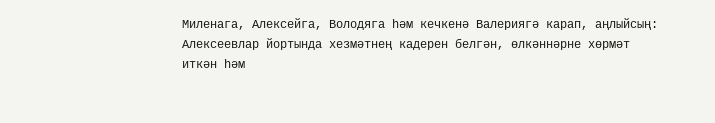Миленага, Алексейга, Володяга һәм кечкенә Валериягә карап, аңлыйсың: Алексеевлар йортында хезмәтнең кадерен белгән, өлкәннәрне хөрмәт иткән һәм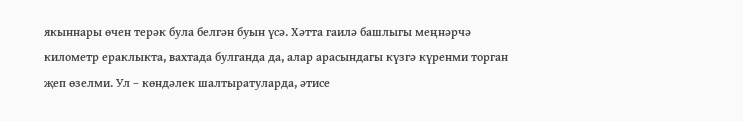якыннары өчен терәк була белгән буын үсә. Хәтта гаилә башлыгы меңнәрчә километр ераклыкта, вахтада булганда да, алар арасындагы күзгә күренми торган җеп өзелми. Ул – көндәлек шалтыратуларда, әтисе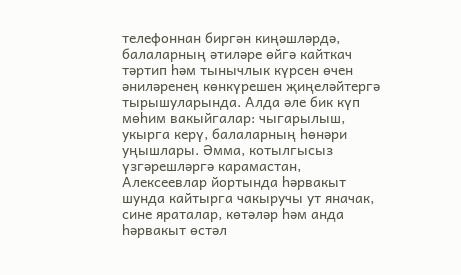телефоннан биргән киңәшләрдә, балаларның әтиләре өйгә кайткач тәртип һәм тынычлык күрсен өчен әниләренең көнкүрешен җиңеләйтергә тырышуларында. Алда әле бик күп мөһим вакыйгалар: чыгарылыш, укырга керү, балаларның һөнәри уңышлары. Әмма, котылгысыз үзгәрешләргә карамастан, Алексеевлар йортында һәрвакыт шунда кайтырга чакыручы ут яначак, сине яраталар, көтәләр һәм анда һәрвакыт өстәл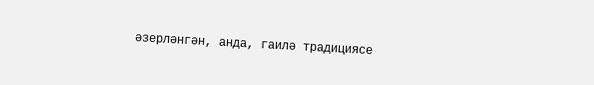әзерләнгән, анда, гаилә традициясе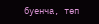буенча, төп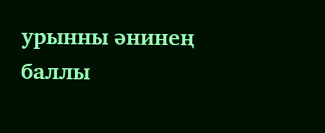урынны әнинең баллы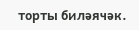торты биләячәк.